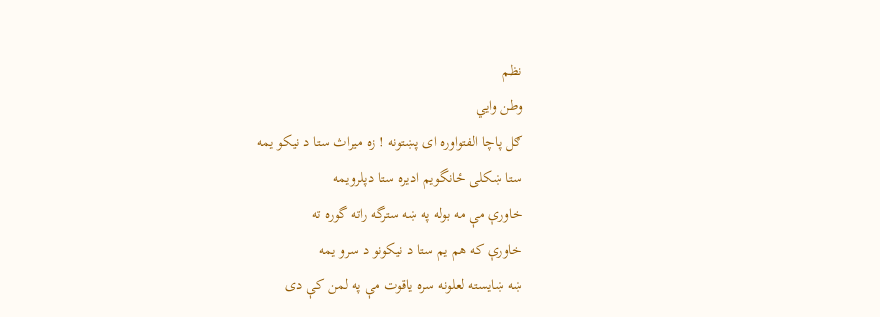نظم
وطن وايي
ګل پاچا الفتواوره ای پښتونه ! زه ميراث ستا د نيکو يمه
ستا ښکلی ځانگويم اديره ستا دپلرويمه
خاورې مې مه بوله په ښه سترگه راته گوره ته
خاورې که هم يم ستا د نيکونو د سرو يمه
ښه ښايسته لعلونه سره ياقوت مې په لمن کې دی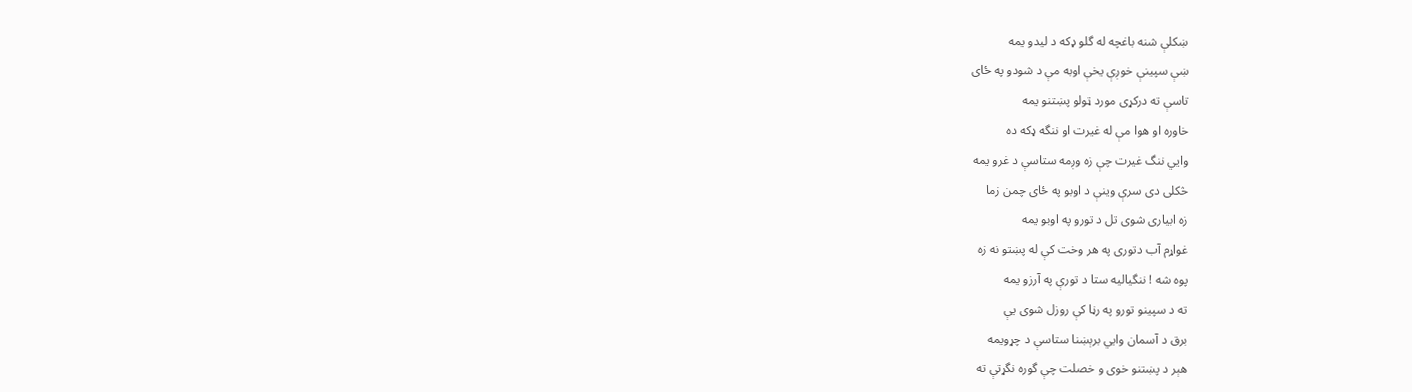ښکلې شنه باغچه له گلو ډکه د ليدو يمه
ښې سپينې خوږې يخې اوبه مې د شودو په ځای
تاسې ته درکړی مورد ټولو پښتنو يمه
خاوره او هوا مې له غيرت او ننگه ډکه ده
وايي ننگ غيرت چې زه وږمه ستاسې د غرو يمه
څکلی دی سرې وينې د اوبو په ځای چمن زما
زه ابياری شوی تل د تورو په اوبو يمه
غواړم آب دتوری په هر وخت کې له پښتو نه زه
پوه شه ! ننگياليه ستا د تورې په آرزو يمه
ته د سپينو تورو په رڼا کې روزل شوی يې
برق د آسمان وايي برېښنا ستاسې د چړويمه
هېر د پښتنو خوی و خصلت چې گوره نگړتې ته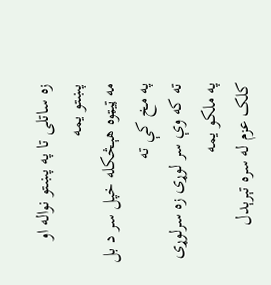زه ساتلی تا په پښتو نواله او پښتو يمه
مه ټيټوه هېڅکله خپل سر د بل په مخ کې ته
ته که وې سر لوړی زه سرلوړی په ملکو يمه
کلک عزم له سره تېرېدل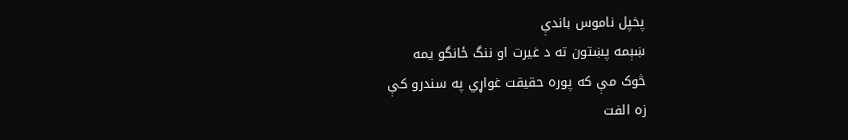پخپل ناموس باندې
ښېمه پښتون ته د غيرت او ننگ ځانگو يمه
څوک مې که پوره حقيقت غواړي په سندرو کې
زه الفت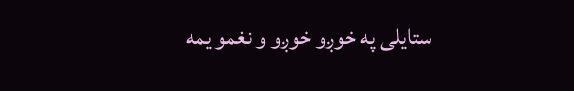ستايلی په خوږو خوږو و نغمو يمه